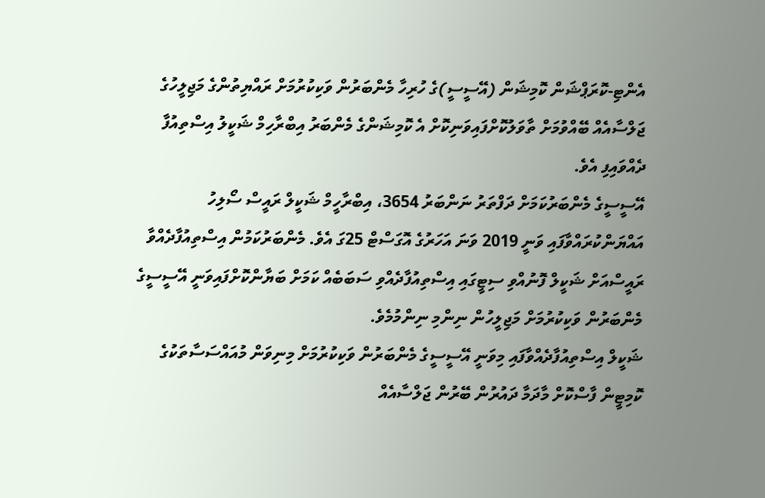އެންޓި-ކޮރަޕްޝަން ކޮމިޝަން (އޭސީސީ)ގެ ހުރިހާ މެންބަރުން ވަކިކުރުމަށް ރައްޔިތުންގެ މަޖިލީހުގެ ޖަލްސާއެއް ބޭއްވުމަށް ތާވަލުކޮށްފައިވަނިކޮށް އެ ކޮމިޝަންގެ މެންބަރު އިބްރާހިމް ޝަކީލު އިސްތިއުފާ ދެއްވައިފި އެވެ.
އޭސީސީގެ މެންބަރުކަމަށް ދަފްތަރު ނަންބަރު 3654، އިބްރާހީމް ޝަކީލް ރައީސް ސޯލިހު އައްޔަންކުރައްވާފައި ވަނީ 2019 ވަނަ އަހަރުގެ އޮގަސްޓް 25ގަ އެވެ. މެންބަރުކަމުން އިސްތިއުފާދެއްވާ ރައީސްއަށް ޝަކީލް ފޮނުއްވި ސިޓީގައި އިސްތިއުފާދެއްވި ސަބަބެއް ކަމަށް ބަޔާންކޮށްފައިވަނީ އޭސީސީގެ މެންބަރުން ވަކިކުރުމަށް މަޖިލީހުން ނިންމި ނިންމުމެވެ.
ޝަކީލް އިސްތިއުފާދެއްވާފައި މިވަނީ އޭސީސީގެ މެންބަރުން ވަކިކުރުމަށް މިނިވަން މުއައްސަސާތަކުގެ ކޮމިޓީން ފާސްކޮށް މާދަމާ ދައުރުން ބޭރުން ޖަލްސާއެއް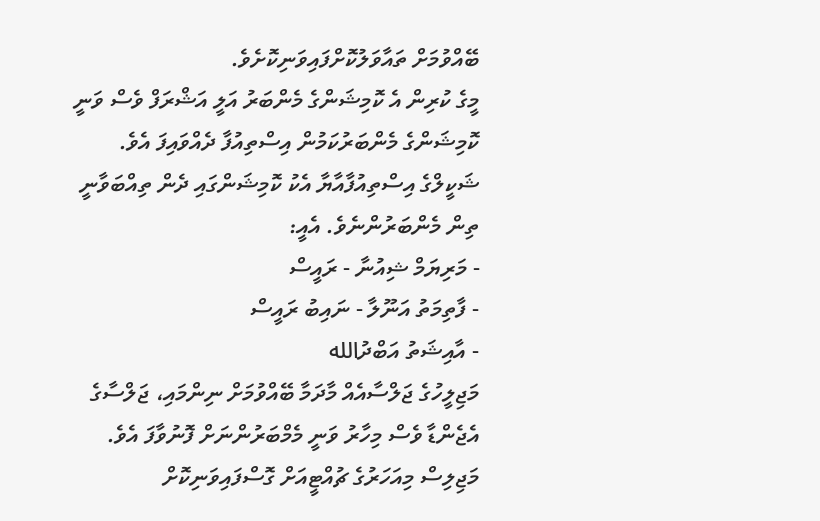ބޭއްވުމަށް ތައާވަލުކޮށްފައިވަނިކޮށެވެ.
މީގެ ކުރިން އެ ކޮމިޝަންގެ މެންބަރު އަލީ އަޝްރަފް ވެސް ވަނީ ކޮމިޝަންގެ މެންބަރުކަމުން އިސްތިއުފާ ދެއްވައިފަ އެވެ.
ޝަކީލްގެ އިސްތިއުފާއާޔާ އެކު ކޮމިޝަންގައި ދެން ތިއްބަވާނީ ތިން މެންބަރުންނެވެ. އެއީ:
- މަރިޔަމް ޝިއުނާ - ރައީސް
- ފާތިމަތު އަނޫލާ - ނައިބު ރައީސް
- އާއިޝަތު އަބްދުالله
މަޖިލީހުގެ ޖަލްސާއެއް މާދަމާ ބޭއްވުމަށް ނިންމައި، ޖަލްސާގެ އެޖެންޑާ ވެސް މިހާރު ވަނީ މެމްބަރުންނަށް ފޮނުވާފަ އެވެ. މަޖިލިސް މިއަހަރުގެ ޗުއްޓީއަށް ގޮސްފައިވަނިކޮށް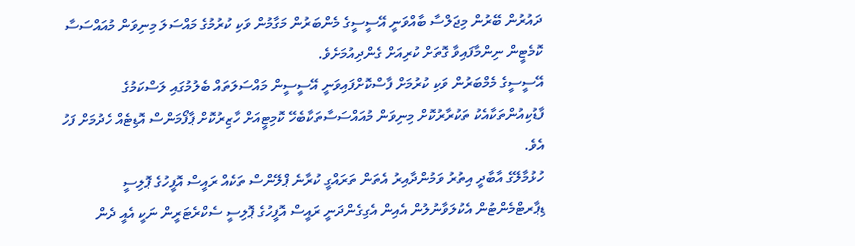ދައުރުން ބޭރުން މިޖަލްސާ ބާއްވަނީ އޭސީސީގެ މެންބަރުން މަގާމުން ވަކި ކުރުމުގެ މައްސަލަ މިނިވަން މުއައްސަސާ ކޮމެޓީން ނިންމާފައިވާ ގޮތަށް ކުރިއަށް ގެންދިއުމަށެވެ.
އޭސީސީގެ މެމްބަރުން ވަކި ކުރުމަށް ފާސްކޮށްފައިވަނީ އޭސީސީން މައްސަލަތައް ބެލުމުގައި ލަސްކަމުގެ ފާޑުކިއުންތަކާއެކު ތަކުރާރުކޮށް މިނިވަން މުއައްސަސާތަކާބެހޭ ކޮމިޓީއަށް ހާޒިރުކޮށް ޕާފޯމަންސް އޮޑިޓެއް ހެދުމަށް ފަހު އެވެ.
ހުޅުމާލޭގެ އާބާދީ އިތުރު ވަމުންދާއިރު އެތަން ތަރައްގީ ކުރާނެ ޕްލޭންސް ތަކެއް ރައީސް އޮފީހުގެ ޕޮލިސީ ޑިޕާރޓްމެންޓުން އެކުލަވާނުލުން އެއިން އެގިގެންދަނީ ރައީސް އޮފީހުގެ ޕޮލިސީ ސެކްރެޓަރީން ނަކީ އެއީ ދެން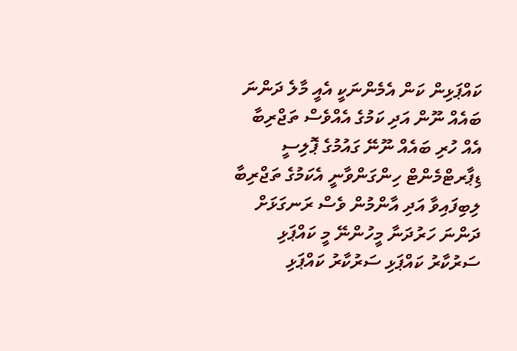ކައްޕަޅިން ކަން އެމެންނަކީ އެއީ މާލެ ދަންނަ ބައެއް ނޫން އަދި ކަމުގެ އެއްވެސް ތަޖްރިބާ އެއް ހުރި ބައެއް ނޫނޭ ގައުމުގެ ޕޮލިސީ ޑިޕާރޓްމެންޓް ހިންގަންވާނީ އެކަމުގެ ތަޖްރިބާ ލިބިފައިވާ އަދި އާންމުން ވެސް ރަނގަޅަށް ދަންނަ ހަރުދަނާ މީހުންނޭ މީ ކައްޕަޅި ސަރުކާރު ކައްޕަޅި ސަރުކާރު ކައްޕަޅި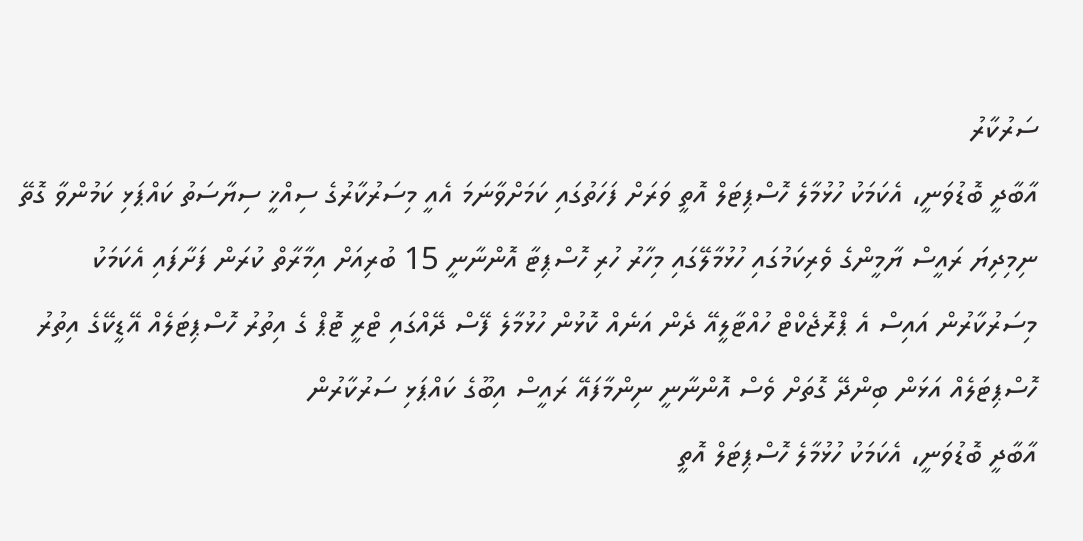ސަރުކާރު
އާބާދީ ބޮޑުވަނީ، އެކަމަކު ހުޅުމާލެ ހޮސްޕިޓަލް އޮތީ ވަރަށް ފަހަތުގައި ކަމަށްވާނަމަ އެއީ މިސަރުކާރުގެ ސިއްޚީ ސިޔާސަތު ކައްޕަޅި ކަމުންވާ ގޮތޭ ނިމިދިޔަ ރައީސް ޔާމީންގެ ވެރިކަމުގައި ހުޅުމާލޭގައި މިހާރު ހުރި ހޮސްޕިޓާ އޮންނާނީ 15 ބުރިއަށް އިމާރާތް ކުރަން ފަށާފައި އެކަމަކު މިސަރުކާރުން އައިސް އެ ޕްރޮޖެކްޓް ހުއްޓާލީއޭ ދެން އަނެއް ކޮޅުން ހުޅުމާލެ ފޭސް ދޭއްގައި ޓްރީ ޓޮޕް ގެ އިތުރު ހޮސްޕިޓަލެއް އޭޑީކޭގެ އިތުރު ހޮސްޕިޓަލެއް އަޅަން ބިންދޭ ގޮތަށް ވެސް އޮންނާނީ ނިންމާފައޭ ރައީސް އިބޫގެ ކައްޕަޅި ސަރުކާރުން
އާބާދީ ބޮޑުވަނީ، އެކަމަކު ހުޅުމާލެ ހޮސްޕިޓަލް އޮތީ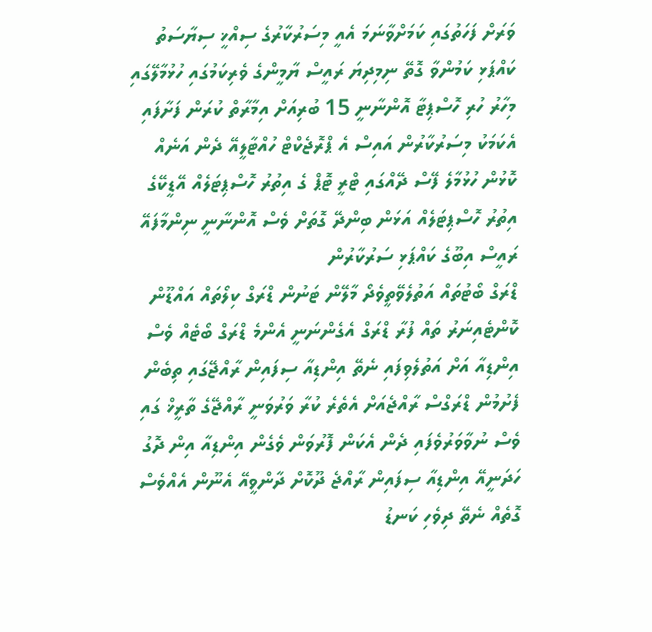ވަރަށް ފަހަތުގައި ކަމަށްވާނަމަ އެއީ މިސަރުކާރުގެ ސިއްޚީ ސިޔާސަތު ކައްޕަޅި ކަމުންވާ ގޮތޭ ނިމިދިޔަ ރައީސް ޔާމީންގެ ވެރިކަމުގައި ހުޅުމާލޭގައި މިހާރު ހުރި ހޮސްޕިޓާ އޮންނާނީ 15 ބުރިއަށް އިމާރާތް ކުރަން ފަށާފައި އެކަމަކު މިސަރުކާރުން އައިސް އެ ޕްރޮޖެކްޓް ހުއްޓާލީއޭ ދެން އަނެއް ކޮޅުން ހުޅުމާލެ ފޭސް ދޭއްގައި ޓްރީ ޓޮޕް ގެ އިތުރު ހޮސްޕިޓަލެއް އޭޑީކޭގެ އިތުރު ހޮސްޕިޓަލެއް އަޅަން ބިންދޭ ގޮތަށް ވެސް އޮންނާނީ ނިންމާފައޭ ރައީސް އިބޫގެ ކައްޕަޅި ސަރުކާރުން
ޑްރަގް ބޯޓުތައް އަތުލެވޭތީވެދޯ މާލޭން ޓަނުން ޑްރަގް ކިލޯތައް އައްޑޫން ކޮންޓެއިނަރު ތައް ފުރާ ޑްރަގް އެގެންނަނީ އެންމެ ޑްރަގް ބޯޓެއް ވެސް އިންޑިއާ އަށް އަތުލެވިފައި ނެތޭ އިންޑިއާ ސިފައިން ރާއްޖޭގައި ތިބެން ފެށުމުން ޑްރަގްސް ރާއްޖެއަށް އެތެރެ ކުރާ ވަރުވަނީ ރާއްޖޭގެ ތާރީޚް ގައި ވެސް ނުވާވަރުވެފައި ދެން އެކަން ފޮރުވަން ވެގެން އިންޑިއާ އިން ދޮގު ހަދަނީއޭ އިންޑިއާ ސިފައިން ރާއްޖެ ދޫކޮށް ދާންވީއޭ އެނޫން އެއްވެސް ގޮތެއް ނެތޭ ދިވެހި ކަނޑު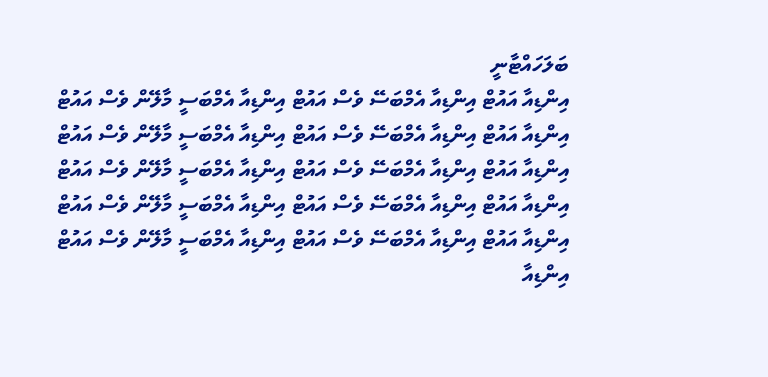ބަލަހައްޓާނީ
އިންޑިއާ އައުޓް އިންޑިއާ އެމްބަސޭ ވެސް އައުޓް އިންޑިއާ އެމްބަސީ މާލޭން ވެސް އައުޓް އިންޑިއާ އައުޓް އިންޑިއާ އެމްބަސޭ ވެސް އައުޓް އިންޑިއާ އެމްބަސީ މާލޭން ވެސް އައުޓް އިންޑިއާ އައުޓް އިންޑިއާ އެމްބަސޭ ވެސް އައުޓް އިންޑިއާ އެމްބަސީ މާލޭން ވެސް އައުޓް އިންޑިއާ އައުޓް އިންޑިއާ އެމްބަސޭ ވެސް އައުޓް އިންޑިއާ އެމްބަސީ މާލޭން ވެސް އައުޓް އިންޑިއާ އައުޓް އިންޑިއާ އެމްބަސޭ ވެސް އައުޓް އިންޑިއާ އެމްބަސީ މާލޭން ވެސް އައުޓް އިންޑިއާ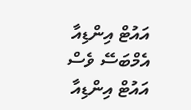އައުޓް އިންޑިއާ އެމްބަސޭ ވެސް އައުޓް އިންޑިއާ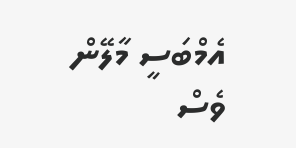އެމްބަސީ މާލޭން ވެސް